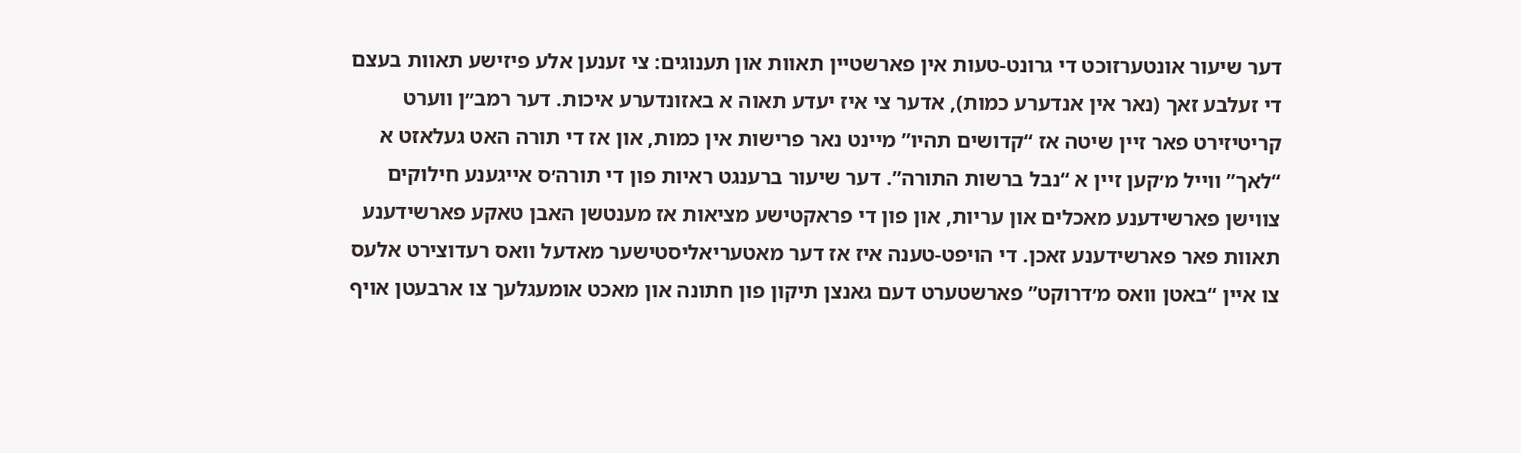דער שיעור אונטערזוכט די גרונט-טעות אין פארשטיין תאוות און תענוגים: צי זענען אלע פיזישע תאוות בעצם די זעלבע זאך (נאר אין אנדערע כמות), אדער צי איז יעדע תאוה א באזונדערע איכות. דער רמב״ן ווערט קריטיזירט פאר זיין שיטה אז “קדושים תהיו” מיינט נאר פרישות אין כמות, און אז די תורה האט געלאזט א “לאך” ווייל מ׳קען זיין א “נבל ברשות התורה”. דער שיעור ברענגט ראיות פון די תורה׳ס אייגענע חילוקים צווישן פארשידענע מאכלים און עריות, און פון די פראקטישע מציאות אז מענטשן האבן טאקע פארשידענע תאוות פאר פארשידענע זאכן. די הויפט-טענה איז אז דער מאטעריאליסטישער מאדעל וואס רעדוצירט אלעס צו איין “באטן וואס מ׳דרוקט” פארשטערט דעם גאנצן תיקון פון חתונה און מאכט אומעגלעך צו ארבעטן אויף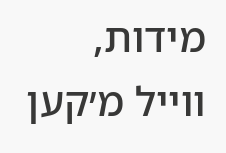מידות, ווייל מ׳קען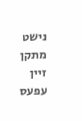נישט מתקן זיין עפעס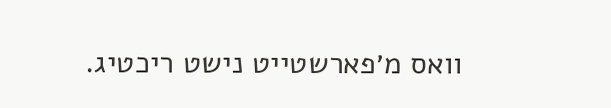וואס מ׳פארשטייט נישט ריכטיג.